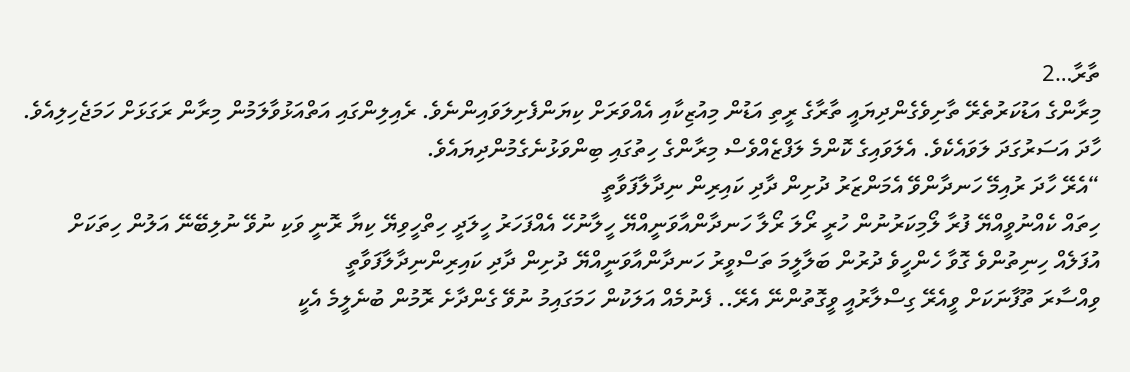ތާރާ…2
މިރާންގެ އަޑުކަރުތެރޭ ތާށިވެގެންދިޔައީ ތާރާގެ ރީތި އަޑުން މިއުޒިކާއި އެއްވަރަށް ކިޔަންފެށިލަވައިންނެވެ. ރެއިލިންގައި އަތްއަޅުވާލަމުން މިރާން ރަގަޅަށް ހަމަޖެހިލިއެވެ. ހާދަ އަސަރުގަދަ ލަވައެކެވެ. އެލަވައިގެ ކޮންމެ ލަފްޒެއްވެސް މިރާންގެ ހިތުގައި ބިންވަޅުނެގެމުންދިޔައެވެ.
“އެރޭ ހާދަ ރުއިމޭ ހަނދާންވޭ އެމަންޒަރު ދުށިން ދާދި ކައިރިން ނިދާލާފަވާތީ
ހިތައް ކެއްނުވީއްޔޭ ފުރާ ލޯމިކަރުނުން ހުރީ ރޯލަ ރޯލާ ހަނދާންއާވަނީއްޔޭ ހީލާނުހޭ އެއްފަހަރު ހީލަދީ ހިތްހީވިޔޭ ކިޔާ ރޮނީ ވަކި ނުވޭ ނުލިބޭނޭ އަލުން ހިތަކަށް އުފަލެއް ހިނިތުންވެ ގޮވާ ހެންހީވެ ދުރުން ބަލާލީމަ ތަސްވީރު ހަނދާންއާވަނީއްޔޭ ދުށިން ދާދި ކައިރިންނިދާލާފަވާތީ
ވިއްސާރަ ތޫފާނަކަށް ވީއެރޭ ގިސްލާރުއީ ވީގޮތުންނޭ އެރޭ.. ފެނުމެއް އަލަކުން ހަމަގައިމު ނުވޭ ގެންދާށެ ރޮމުން ބުނެލީމެ އެކީ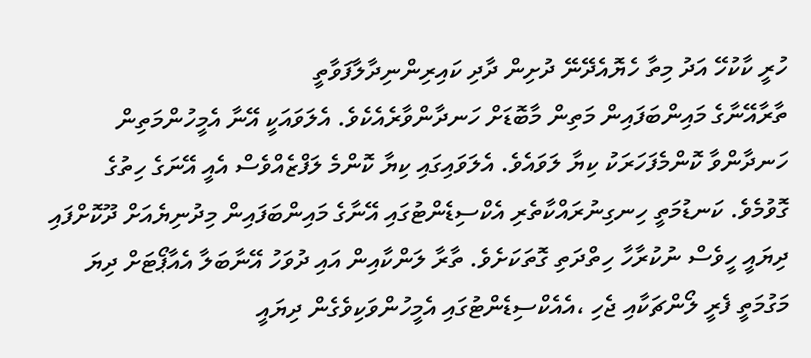ހުރީ ކާކުހޭ އަދު މިތާ ހެޔޮއެދޭނޭ ދުށިން ދާދި ކައިރިންނިދާލާފަވާތީ
ތާރާއޭނާގެ މައިންބަފައިން މަތިން މާބޮޑަށް ހަނދާންވާރެއެކެވެ. އެލަވައަކީ އޭނާ އެމީހުންމަތިން ހަނދާންވާ ކޮންމެފަހަރަކު ކިޔާ ލަވައެވެ. އެލަވައިގައި ކިޔާ ކޮންމެ ލަފްޒެއްވެސް އެއީ އޭނަގެ ހިތުގެ ގޮވުމެވެ. ކަނޑުމަތީ ހިނގިނުރައްކާތެރި އެކްސިޑެންޓުގައި އޭނާގެ މައިންބަފައިން މިދުނިޔެއަށް ދޫކޮށްފައި ދިޔައީ ހީވެސް ނުކުރާހާ ހިތްދަތި ގޮތަކަށެވެ. ތާރާ ލަންކާއިން އައި ދުވަހު އޭނާބަލާ އެއާޕޯޓަށް ދިޔަ މަގުމަތީ ފެރީ ލޯންޗަކާއި ޖެހި ،އެއެކްސިޑެންޓުގައި އެމީހުންވަކިވެގެން ދިޔައީ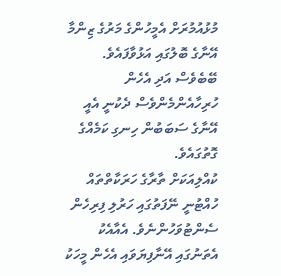މުޅުއުމުރަށް އެމީހުންގެ މަރުގެ ޒިންމާ އޭނާގެ ބޮލުގައި އަޅުވާފައެވެ. ބޭބެވެސް އަދި އެހެން ހުރިހާއެންމެންވެސް ދެކުނީ އެއީ އޭނާގެ ސަބަބުން ހިނގި ކަމެއްގެ ގޮތުގައެވެ.
ކުއްލިއަކަށް ތާރާގެ ހަރަކާތްތައް ހުއްޓުނީ ނޭފަތުގައި ހަރުލި ފިރިހެން ސެންޓުވަހުންނެވެ. އެއާއެކު އެތަނުގައި އޭނާފިޔަވައި އެހެން މީހަކު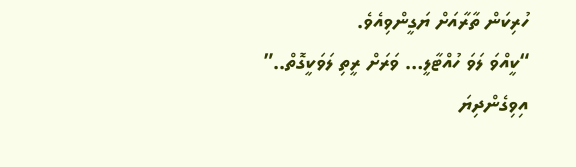ހުރިކަން ތާރާއަށް ޔަގީންވިއެވެ.
“ކީއްވަ ލަވަ ހުއްޓާލީ… ވަރަށް ރީތި ލަވަކީގޮތް..” އިވިގެންދިޔަ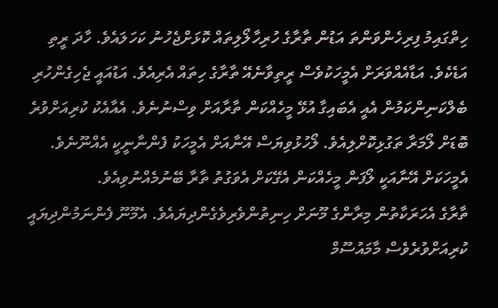ހިތްގައިމު ފިރިހެންވަންތަ އަޑުން ތާރާގެ ހުރިހާލޯލިތައް ކޮޅަށްޖެހުނު ކަހަލައެވެ. ހާދަ ރީތި އަޑެކެވެ. އަޑާއެއްވަރަށް އެމީހަކުވެސް ރީތިވާނެއޭ ތާރާގެ ހިތައް އެރިއެވެ. އަޑުއައީ ޖެހިގެންހުރި ބެލްކަނިންކަމުން އެއީ އެބައިގާ އުޅޭ މީހެއްކަން ތާރާއަށް ވިސްނުނެވެ. އެއާއެކު ކުރިއަށްވުރެ ބޮޑަށް ލޯމަރާ ތަގުޅިކޮށްލިއެވެ. ލޯހުޅުވިޔަސް އޭނާއަށް އެމީހަކު ފެންނާނީކީ އެއްނޫނެވެ. އެމީހަކަށް އޭނާއަކީ ލޯފަން މީހެއްކަން އެގޭކަށް އެވަގުތު ތާރާ ބޭނުމެއްނުވިއެވެ.
ތާރާގެ އެހަރަކާތުން މިރާންގެ މޫނަށް ހިނިތުންވެރިވެގެންދިޔައެވެ. އެމޫނޫ ފެންނަމުންދިޔައީ ކުރިއަށްވުރެވެސް މާމައުސޫމް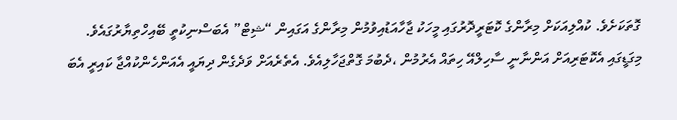ގޮތަކަށެވެ. ކުއްލިއަކަށް މިރާންގެ ކޮޓަރީދޮރުގައި މީހަކު ޖާހާއަޑުއިވުމުން މިރާންގެ އަގައިން “ޝިޓް” އެބަސްނިކުތީ ބޭއިހްތިޔާރުގައެވެ. މިގަޑީގައި އެކޮޓަރިއަށް އަންނާނީ ސާހިލްއޭ ހިތައް އެރުމުން ،ދެބުމަ ގޮތްޖަހާލިއެވެ. އެތެރެއަށް ވަދެގެން ދިޔައީ އެއަންހެންކުއްޖާ ކައިރީ އެބަ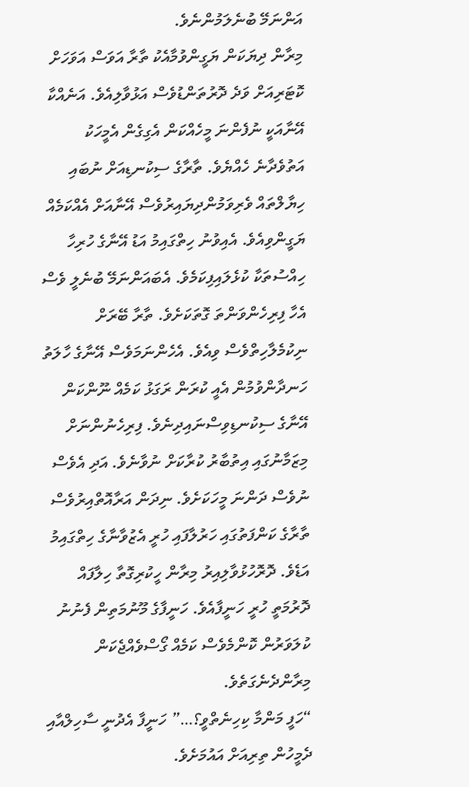އަންނަމޭ ބުނެލަމުންނެވެ.
މިރާން ދިޔަކަން ޔަގީންވުމާއެކު ތާރާ އަވަސް އަވަހަށް ކޮޓަރިއަށް ވަދެ ދޮރުތަންޑުވެސް އަޅުވާލިއެވެ. އަނެއްކާ އޭނާއަކީ ނުފެންނަ މީހެއްކަން އެގިގެން އެމީހަކު އަތުވެދާނެ ހެއްޔެވެ. ތާރާގެ ސިކުނޑިއަށް ނުބައި ހިޔާލްތައް ވެރިވަމުންދިޔައިރުވެސް އޭނާއަށް އެއްކަމެއް ޔަގީންވިއެވެ. އެއިވުނު ހިތްގައިމު އަޑު އޭނާގެ ހުރިހާ ހިއްސުތަކާ ކުޅެލައިފިކަމެވެ. އެބައަންނަމޭ ބުނެލީ ވެސް އެހާ ފިރިހެންވަންތަ ގޮތަކަށެވެ. ތާރާ ބޭރަށް ނިކުމެލާހިތްވެސް ވިއެވެ. އެހެންނަމަވެސް އޭނާގެ ހާލަތު ހަނދާންވުމުން އެއީ ކުރަން ރަގަޅު ކަމެއް ނޫންކަން އޭނާގެ ސިކުނޑިވިސްނައިދިނެވެ. ފިރިހެނުންނަށް މިޒަމާނުގައި އިތުބާރު ކުރާކަށް ނުވާނެވެ. އަދި އެވެސް ނުވެސް ދަންނަ މީހަކަށެވެ. ނިދަން އަރާއޮތްއިރުވެސް ތާރާގެ ކަންފަތުގައި ހަރުލާފައި ހުރީ އެޒުވާނާގެ ހިތްގައިމު އަޑެވެ. ދޮރޮހުޅުވާލިއިރު މިރާން ހީކުރިގޮތާ ހިލާފައް ދޮރުމަތީ ހުރީ ހަނީފާއެވެ. ހަނީފާގެ މޫނުމަތިން ފެނުނު ކުލަވަރުން ކޮންމެވެސް ކަމެއް ގޯސްވެއްޖެކަން މިރާންދެނެގަތެވެ.
“ހަފީ މަންމާ ކިހިނެތްވީ؟…” ހަނީފާ އެދުނީ ސާހިލްއާއި ދެމީހުން ތިރިއަށް އައުމަށެވެ.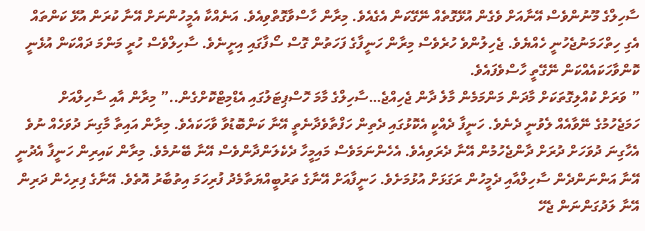ސާހިލްގެ މޫނުންވެސް އޭނާއަށް ވެގެން އުޅޭގޮތެއް ނޭގޭކަން އެގެއެވެ. މިރާން ހާސްވާގޮތްވިއެވެ. އަނެއްކާ އެމީހުންނަށް އޭނާ ކުރަން އުޅޭ ކަންތައް އެގި ހިތްހަމަނުޖެހުނީ ހެއްޔެވެ. ޖެހިލުންވެ ހުރެވެސް މިރާން ހަނީފާގެ ފަހަތުން ގޮސް ސޯފާގައި އިށީނެވެ. ސާހިލްވެސް ހުރީ މަންމަ ދައްކަން އުޅެނީ ކޮންވާހަކައެއްކަން ނޭގޭތީ ހާސްވެފައެވެ.
” ވަރަށް ކުއްލިގޮތަކަށް މާދަން މަންމަމެން މާލެ ދާން ޖެހިއްޖެ…ސާހިލްގެ މާމަ ހޮސްޕިޓަލުގައި އެޑްމިޓްކޮށްގެން..” މިރާން އާއި ސާހިލްއަށް ހަމަޖެހުމުގެ ނޭވާއެއް ލެވުނީ ދެނެވެ. ހަނީފާ ދެއްކީ އެކޮޅުގައި ދެތިން ހަފްތާވެދާނެތީ އޭނާ ކަންބޮޑުވާ ވާހަކައެވެ. މިރާން އައިތާ މާގިނަ ދުވަހެއް ނުވެ އެހާގިނަ ދުވަހަށް ދުރަށް ދާންޖެހުމުން އޭނާ ދެރަވިއެވެ. އެހެންނަމަވެސް މައިމީހާ ދެކެލަންދާންވެސް އޭނާ ބޭނުމެވެ. މިރާން ކައިރިން ހަނީފާ އެދުނީ އޭނާ އަންނަންދެން ސާހިލްއާއި ދެމީހުން ރަގަޅަށް އުޅުމަށެވެ. ހަނީފާއަށް އޭނާގެ ތަރުބީއްޔަތާމެދު ފުރިހަމަ އިތުބާރު އޮތެވެ. އޭނާގެ ފިރިހެން ދަރިން އޭނާ ލަދުގަންނަން ޖެހޭ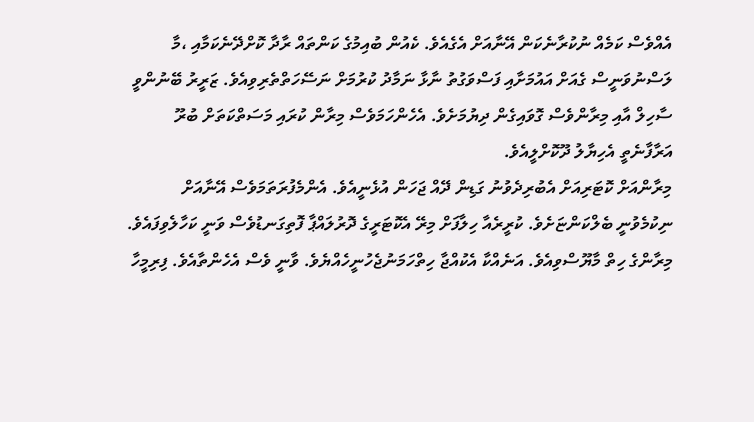އެއްވެސް ކަމެއް ނުކުރާނެކަން އޭނާއަށް އެގެއެވެ. ކެއުން ބުއިމުގެ ކަންތައް ރާދާ ކޮށްދޭނެކަމާއި ،މާ ލަސްނުވަނީސް ގެއަށް އައުމަށާއި ފަސްވަގުތު ނާޅާ ނަމާދު ކުރުމަށް ނަސޭހަތްތެރިވިއެވެ. ޒަރީރު ބޭނުންވީ ސާހިލް އާއި މިރާންވެސް ގޮވައިގެން ދިޔުމަށެވެ. އެހެންހަމަވެސް މިރާން ކުރައި މަސަތްކަތަށް ބުރޫ އަރާފާނެތީ އެހިޔާލު ދޫކޮށްލީއެވެ.
މިރާންއަށް ކޮޓަރިއަށް އެބުރިދެވުނު ގަޑިން ދޭއް ޖަހަން އުޅެނީއެވެ. އެންމެފުރަތަމަވެސް އޭނާއަށް ނިކުމެވުނީ ބެލްކަންޏަށެވެ. ކުރީރެއާ ހިލާފަށް މިރޭ އެކޮޓަރީގެ ދޮރުލައްޕާ ފޮތިގަނޑުވެސް ވަނީ ކަހާލެވިފައެވެ. މިރާންގެ ހިތް މާޔޫސްވިއެވެ. އަނެއްކާ އެކުއްޖާ ހިތްހަމަނުޖެހުނީހެއްޔެވެ. ވާނީ ވެސް އެހެންތާއެވެ. ފިރިމީހާ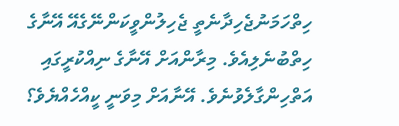ހިތްހަމަނުޖެހިދާނެތީ ޖެހިލުންވީކަންނޭގެއޭ އޭނާގެ ހިތްބުނެލިއެވެ. މިރާންއަށް އޭނާގެ ނިއްކުރީގައި އަތްހިންގާލެވުނެވެ. އޭނާއަށް މިވަނީ ކީއްހެއްޔެވެ؟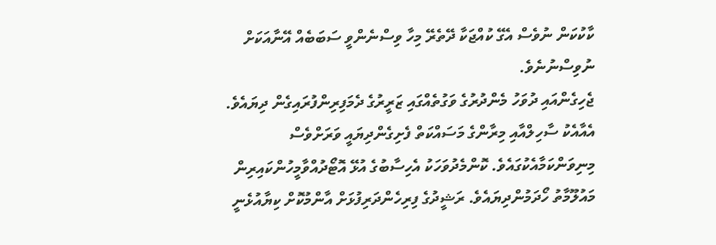ކާކުކަން ނުވެސް އެގޭ ކުއްޖަކާ ދޭތެރޭ މިހާ ވިސްނެންވީ ސަބަބެއް އޭނާއަކަށް ނުވިސްނުނެވެ.
ޖެހިގެންއައި ދުވަހު މެންދުރުގެ ވަގުތެއްގައި ޒަރީރުގެ ދެމަފިރިންފުރައިގެން ދިޔައެވެ. އެއާއެކު ސާހިލްއާއި މިރާންގެ މަސައްކަތް ފެށިގެންދިޔައީ ވަރަށްވެސް މިނިވަންކަމާއެކުގައެވެ. ކޮންމެދުވަހަކު އެހިސާބުގެ އުޅޭ އޮޓޯދުއްވާމީހުންކައިރިން މައުލޫމާތު ހޯދަމުންދިޔައެވެ. ރަޝީދުގެ ފިރިހެންދަރިފުޅަށް އާންމުކޮށް ކިޔާއުޅެނީ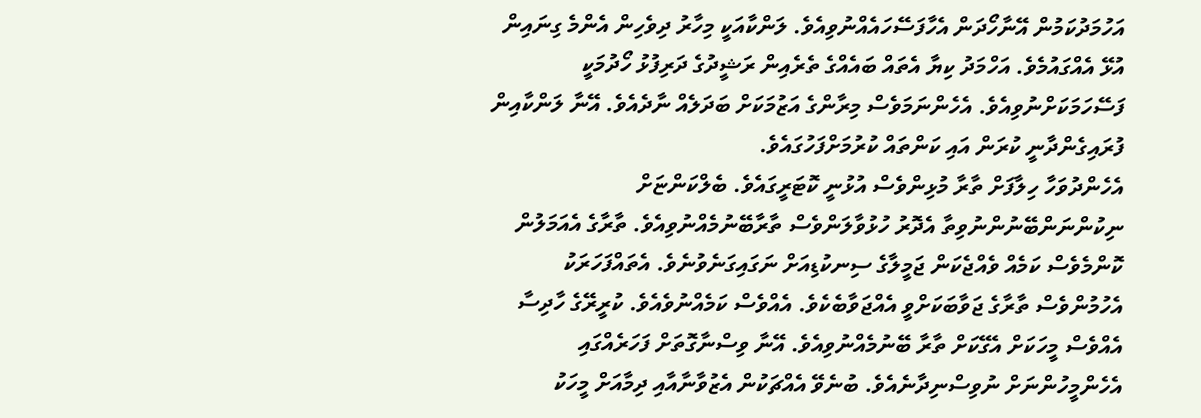އަހުމަދުކަމުން އޭނާހޯދަން އެހާފަސޭހައެއްނުވިއެވެ. ލަންކާއަކީ މިހާރު ދިވެހިން އެންމެ ގިނައިން އުޅޭ އެއްގައުމެވެ. އަހްމަދު ކިޔާ އެތައް ބައެއްގެ ތެރެއިން ރަޝީދުގެ ދަރިފުޅު ހޯދުމަކީ ފަސޭހަމަކަށްނުވިއެވެ. އެހެންނަމަވެސް މިރާންގެ އަޒުމަކަށް ބަދަލެއް ނާދެއެވެ. އޭނާ ލަންކާއިން ފުރައިގެންދާނީ ކުރަން އައި ކަންތައް ކުރުމަށްފަހުގައެވެ.
އެހެންދުވަހާ ހިލާފަށް ތާރާ މުޅިންވެސް އުޅުނީ ކޮޓަރީގައެވެ. ބެލްކަންޏަށް ނިކުންނަންބޭނުންނުވިތާ އެދޮރު ހުޅުވާލަންވެސް ތާރާބޭނުމެއްނުވިއެވެ. ތާރާގެ އެއަމަލުން ކޮންމެވެސް ކަމެއް ވެއްޖެކަން ޖަމީލާގެ ސިނކުޑިއަށް ނަގައިގަނެވުނެވެ. އެތައްފަހަރަކު އެހުމުންވެސް ތާރާގެ ޖަވާބަކަށްވީ އެއްޖަވާބެކެވެ. އެއްވެސް ކަމެއްނުވެއެވެ. ކުރީރޭގެ ހާދިސާ އެއްވެސް މީހަކަށް އެގޭކަށް ތާރާ ބޭނުމެއްނުވިއެވެ. އޭނާ ވިސްނާގޮތަށް ފަހަރެއްގައި އެހެންމީހުންނަށް ނުވިސްނިދާނެއެވެ. ބުނެވޭ އެއްޗަކުން އެޒުވާނާއާއި ދިމާއަށް މީހަކު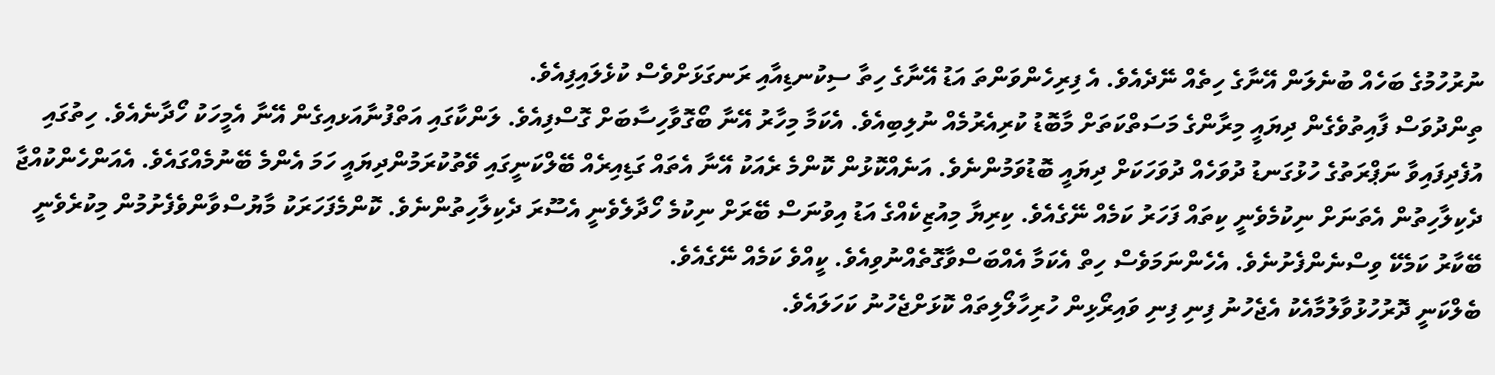ނުރުހުމުގެ ބަހެއް ބުނެލަން އޭނާގެ ހިތެއް ނޭދެއެވެ. އެ ފިރިހެންވަންތަ އަޑު އޭނާގެ ހިތާ ސިކުނޑިއާއި ރަނގަޅަށްވެސް ކުޅެލައިފިއެވެ.
ތިންދުވަސް ފާއިތުވެގެން ދިޔައީ މިރާންގެ މަސަތްކަތަށް މާބޮޑު ކުރިއެރުމެއް ނުލިބިއެވެ. އެކަމާ މިހާރު އޭނާ ބޯގޮވާހިސާބަށް ގޮސްފިއެވެ. ލަންކާގައި އަތްފުނާއަޅއިގެން އޭނާ އެމީހަކު ހޯދާނެއެވެ. ހިތުގައި އުފެދިފައިވާ ނަޕްރަތުގެ ހުޅުގަނޑު ދުވަހެއް ދުވަހަކަށް ދިޔައީ ބޮޑުވަމުންނެވެ. އަނެއްކޮޅުން ކޮންމެ ރެއަކު އޭނާ އެތައް ގަޑިއިރެއް ބޭލްކަނީގައި ވޭތުކުރަމުންދިޔައީ ހަމަ އެންމެ ބޭނުމެއްގައެވެ. އެއަންހެންކުއްޖާ ދެކިލާހިތުން އެތަނަށް ނިކުމެވެނީ ކިތައް ފަހަރު ކަމެއް ނޭގެއެވެ. ކިރިޔާ މިއުޒިކެއްގެ އަޑު އިވުނަސް ބޭރަށް ނިކުމެ ހޯދާލެވެނީ އެސޫރަ ދެކިލާހިތުންނެވެ. ކޮންމެފަހަރަކު މާޔުސްވާންވެފެށުމުން މިކުރެވެނީ ބޭކާރު ކަމެކޭ ވިސްނެންފެށުނެވެ. އެހެންނަމަވެސް ހިތް އެކަމާ އެއްބަސްވާގޮތެއްނުވިއެވެ. ކީއްވެ ކަމެއް ނޭގެއެވެ.
ބެލްކަނީ ދޮރުހުޅުވާލުމާއެކު އެޖެހުނު ފިނި ފިނި ވައިރޯޅިން ހުރިހާލޯލިތައް ކޮޅަށްޖެހުނު ކަހަލައެވެ.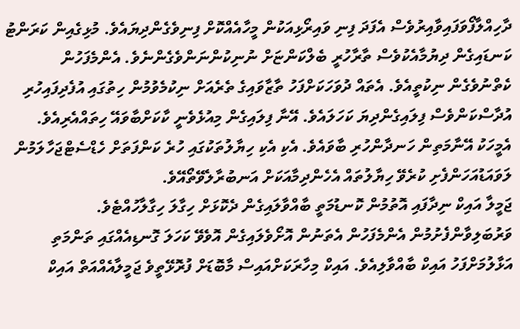ދާހިއްލާފޯވަފައިވާއިރުވެސް އެފަދަ ފިނި ވައިރޯޅިއަކުން މީހާއެއްކޮށް ފިނިވެގެންދިޔައެވެ. މުޅިގެއިން ކަރަންޓު ކަނޑައިގެން ދިޔުމާއެކުވެސް ތާރާހުރީ ބެލްކަންޏަށް ނުނިކުންނަންވެގެންނެވެ. އެންމެފަހުން ކެތްނުވެގެން ނިކުތީއެވެ. އެތައް ދުވަހަކަށްފަހު ތާޒާވައިގެ ތެރެއަށް ނިކުމެވުމުން ހިތުގައި އުފެދިފައިހުރި އުދާސްކަންވެސް ފިލައިގެންދިޔަ ކަހަލައެވެ. އޭނާ ފިލައިގެން މިއުޅެވެނީ ކާކަށްބާވައޭ ހިތައްއެރިއެވެ. އެމީހަކު އޭނާމަތިން ހަނދާންހުރި ބާވައެވެ. އެކި އެކި ހިޔާލުތަކުގައި ހުރެ ކަންފަތަށް ހެޑްސެޓްޖަހާލަމުން ލަވައަޑުއަހަންފެށި ކުރެވޭ ހިޔާލުތައް އެހެންދިމާއަކަށް އަނބުރާލެވޭތޯއޭވެ.
ޖަމީލާ އައިކް ނިދާފައި އޮތުމުން ކޮނޑުމަތީ ބާއްވާލައިގެން ދެކޮޅަށް ހިގާލަ ހިގާލާހުއްޓެވެ. ވަރުބަލިވާންފެށުމުން އެންމެފަހުން އެތަނުން އޮށޯވެލައިގެން އޮވެވޭ ކަހަލަ ގޮނޑިއެއްގައި ތަންމަތި އަޅާލުމަށްފަހު އައިކް ބާއްވާލިއެވެ. އައިކް މިހާރަކަށްއައިސް މާބޮޑަށް ފުރޮޅޭތީވެ ޖަމީލާއެއްއަތް އައިކް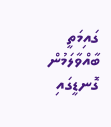ގައިމަތީ ބާއްވާލަމުން ގޮނޑީގައި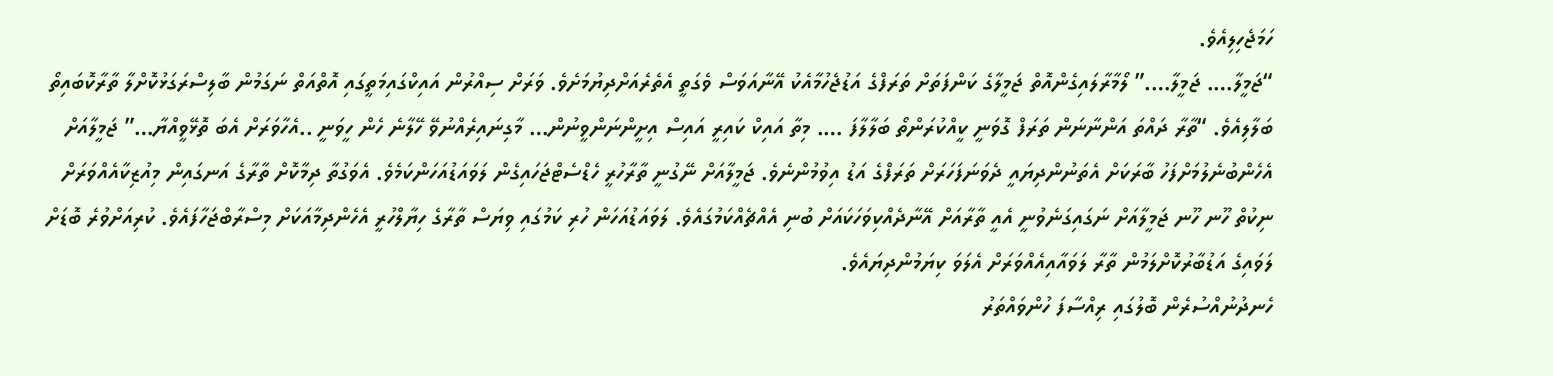ހަމަޖެހިލިއެވެ.
“ޖަމީލާ…. ޖަމީލާ….” ލޯމާރާލައިގެންއޮތް ޖަމީލާގެ ކަންފަތަށް ތަރަފްގެ އަޑުޖެހުމާއެކު އޭނާއަވަސް ވެގަތީ އެތެރެއަށްދިޔުމަށެވެ. ވަރަށް ސިއްރުން އައިކްގައިމަތީގައި އޮތްއަތް ނަގަމުން ބާލިސްރަގަޅުކޮށްލާ ތާރާކޮބައިތޯ ބަލާލިއެވެ. “ތާރާ ދައްތަ އަންނާނަން ތަރަފް ގޮވަނީ ކީއްކުރަންތޯ ބަލާލާފަ …. މިތާ އައިކް ކައިރީ އައިސް އިށީންނަންވީނުން… މާގިނައިރެއްނުވޭ ހޭލާނެ ހެން ހީވަނީ ..އެހާވަރަށް އެބަ ތޮޅޭވީއްޔާ…” ޖަމީލާއަށް އެހެންބުނެލުމަށްފަހު ބާރަކަށް އެތަނުންދިޔައީ ދެވަނަފަހަރަށް ތަރަފްގެ އަޑު އިވުމުންނެވެ. ޖަމީލާއަށް ނޭގުނީ ތާރާހުރީ ހެޑްސެޓްޖަހައިގެން ލަވައަޑުއަހަންކަމެވެ. އެވަގުތާ ދިމާކޮށް ތާރާގެ އަނގައިން މިއުޒިކާއެއްވަރަށް ނިކުތް ހޫނ ހޫނ ޖަމީލާއަށް ނަގައިގަނެވުނީ އެއީ ތާރާއަށް އޭނާދެއްކިވަހަކައަށް ބުނި އެއްޗެއްކަމުގައެވެ. ލަވައަޑުއަހަން ހުރި ކަމުގައި ވިޔަސް ތާރާގެ ހިޔާލްހުރީ އެހެންދިމާއަކަށް މިސްރާބްޖަހާފައެވެ. ކުރިއަށްވުރެ ބޮޑަށް ލަވައިގެ އަޑުބާރުކޮށްލަމުން ތާރާ ލަވައާއިއެއްވަރަށް އެލަވަ ކިޔަމުންދިޔައެވެ.
ހެނދުނުއްސުރެން ބޮލުގައި ރިއްސާފަ ހުންވައްތަރު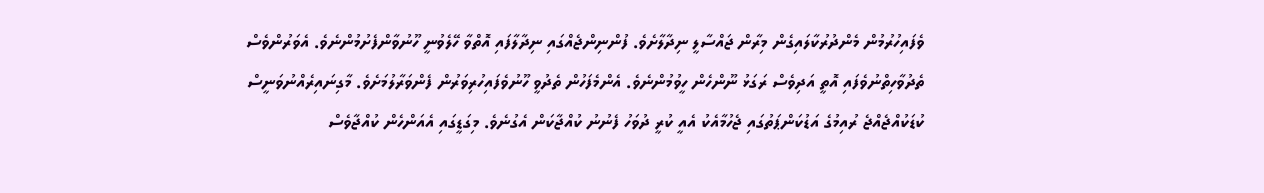ވެފައިހުރުމުން މެންދުރުކާލައިގެން މިރާން ޖައްސާލީ ނިދާލާށެވެ. ފުންނިންޖެއްގައި ނިދާލާފައި އޮތްވާ ހޭލެވުނީ ހޫނުވާންފެށުމުންނެވެ. އެވަރުންވެސް ތެދުވާހިތްނުވެފައި އޮތީ އަދިވެސް ރަގަޅު ނޫންހެން ހީވުމުންނެވެ. އެންމެފަހުން ތެދުވީ ހޫނުވެފައިހުރިވަރުން ފެންވަރާލުމަށެވެ. މާގިނައިރެއްނުވަނީސް ކުޑަކުއްޖެއްޖެ ރުއިމުގެ އަޑުކަންޕަތުގައި ޖެހުމާއެކު އެއީ ކުރީ ދުވަހު ފެނުނު ކުއްޖާކަން އެގުނެވެ. މިގަޑީގައި އެއަންހެން ކުއްޖާވެސް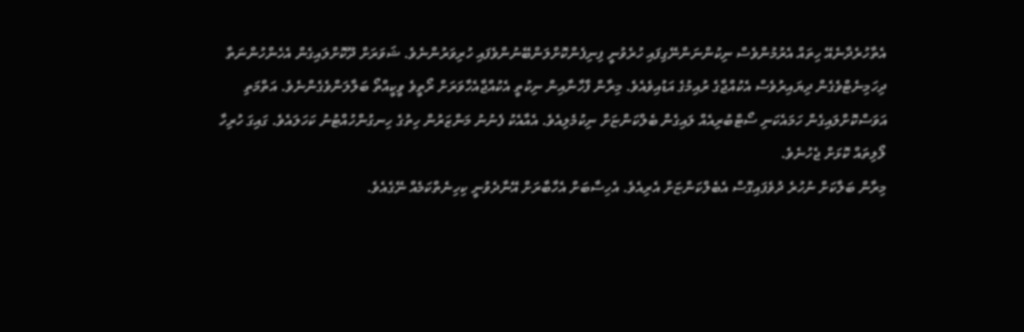އެތާހުރެދާނެއޭ ހިތައް އެރުމުންވެސް ނިކުންނަންނޭގިފައި ހުރެވުނީ ފިނިފެންކޮށްލަންބޭނުންވެފައި ހުރިވަރުންނެވެ. ޝަވަރަށް ދޫކޮށްލައިގެން އެހެންހުންނަތާ ދިހަމިނެޓްވެގެން ދިޔައިރުވެސް އެކުއްޖާގެ ރުއިމުގެ އަޑުއިވެއެވެ. މިރާން ފާހާނާއިން ނިކުތީ އެކުއްޖާއެހާވަރަށް ރޯތީވެ ވީކީއްތޯ ބަލާލަންވެގެންނެވެ. އަތްމަތި އަވަސްކޮށްލައިގެން ހަމައެކަނި ސޯޓްބުރިއެއް ލައިގެން ބެލްކަންޏަށް ނިކުމެލިއެވެ. އެއާއެކު ފެނުނު މަންޒަރުން ހިތުގެ ހިނގުންހުއްޓުނު ކަހަލައެވެ. ގައިގަ ހުރިހާ ލޯލިތައް ކޮޅަށް ޖެހުނެވެ.
މިރާން ބަލާކަށް ނުހުރެ ދުވެފައިގޮސް އެބެލްކަންޏަށް އެރިއެވެ. އެހިސާބަށް އެހާބާރަށް އޭނާދެވުނީ ކިހިނެތްކަމެއް ނޭގެއެވެ.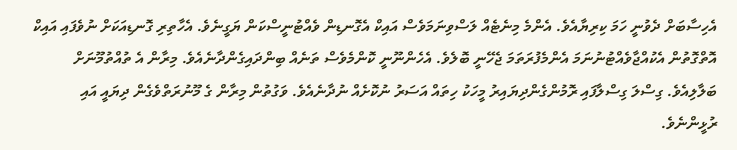އެހިސާބަށް ދެވުނީ ހަމަ ކިރިޔާއެވެ. އެންމެ މިނެޓެއް ލަސްވިނަމަވެސް އައިކް އެގޮނޑިން ވެއްޓުނީސްކަން ޔަގީނެވެ. އެހާތިރި ގޮނޑިއަކަށް ނުވެފައި އައިކް އޮތްގޮތުން އެކުއްޖާވެއްޓުނުނަމަ އެންމެފުރަތަމަ ޖެހޭނީ ބޮލެވެ. އެހެންނޫނީ ކޮންމެވެސް ތަނެއް ބިންދައިގެންދާނެއެވެ. މިރާން އެ ތުއްތުމޫނަށް ބަލާލިއެވެ. ގިސްލަ ގިސްލާފައި ރޮމުންގެންދިޔައިރު މީހަކު ހިތައް އަސަރު ނުކޮށެއް ނުދާނެއެވެ. ވަގުތުން މިރާން ގެ މޫނުރަތްވެގެން ދިޔައީ އައި ރުޅީންނެވެ.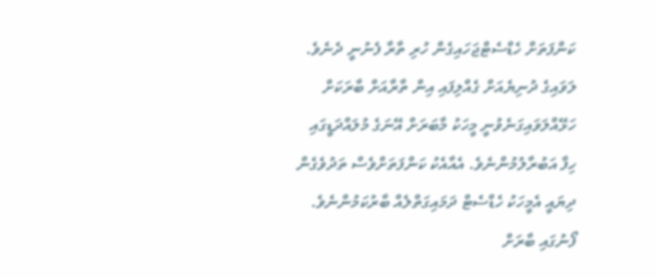ކަންފަތަށް ހެޑްސެޓްޖަހައިގެން ހުރި ތާރާ ފެނުނީ ދެނެވެ.
ލަވައިގެ ދުނިޔެއަށް ގެއްލިފައި އިން ތާރާއަށް ބާރަކަށް ހަޅޭއްލަވައިގަނެވުނީ މީހަކު މާބަރަށް އޭނަގެ މުލައްދަޑީގައި ހިފާ އަބުރާލުމުންނެވެ. އެއާއެކު ކަންފަތަށްވެސް ތަދުވެގެން ދިޔައީ އެމީހަކު ހެޑްސެޓް ދަމައިގަތްލެއް ބާރުކަމުންނެވެ. ފޯނުގައި ބާރަށް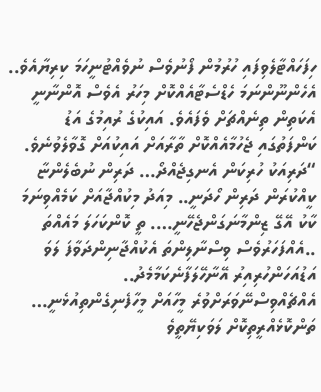ހިފަހައްޓާލެވިފައި ހުރުމުން ފޯނުވެސް ނުވެއްޓުނީހަމަ ކިރިޔާއެވެ.. އެހެންނޫންނަމަ ހެޑްސެޓާއެއްކޮށް މިހަރު އެވެސް އޮންނާނީ އެކަތިން ތިނެއްޗަށް ވެފައެވެ. އައިކުގެ ރުއިމުގެ އަޑު ކަންފަތުގައި ޖެހުމާއެއްކޮށް ތާރާއަށް އައިކުއަށް ގޮވާލެވުނެވެ.
“ދަރިއަކު ހުރިކަން އެނގިޖެއްދޯ… ދަރިން ނުބެލެންޏާ ކީއްކުރަން ދަރިން ހޯދަނީ.. މިއަދު މިކުއްޖާއަށް ކަމެއްވިނަމަ ކާކު އޭގޭ ޒިންމާނަގަންޖެހޭނީ…. ތީ ކޮންކަހަލަ މައެއްތަ ..އެއްފަހަރުވެސް ވިސްނާލިންތަ އެކުއްޖާނިންދަވާފަ ލަވަ އަޑުއަހަންހުރިއިރު އޭނާހޭލަފާނެކަމާމެދު.. އެއްޗެއްވިސްނޭވަރަށްވުރެ މީހާއަށް މީހާފެނިގެންތިއުޅެނީ… ތަންކޮޅެއްރީތިކޮށް ލަވަކިޔޭތީވެ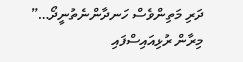ދަރި މަތިންވެސް ހަނދާންނެތުނީދޯ…” މިރާން ރުޅިއައިސްފައި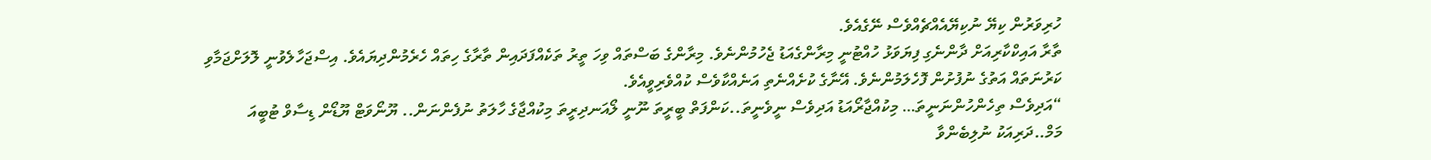ހުރިވަރުން ކިޔޭ ނުކިޔޭއެއްޗެއްވެސް ނޭގެއެވެ.
ތާރާ އައިކްކާރިއަށް ދާންނެގި ފިޔަވަޅު ހުއްޓުނީ މިރާންގެއަޑު ޖެހުމުންނެވެ. މިރާންގެ ބަސްތައް ވިހަ ތީރު ތަކެއްފަދައިން ތާރާގެ ހިތައް ހެރެމުންދިޔައެވެ. އިސްޖަހާލެވުނީ ލޮލަށްޖަމާވި ކަރުނަތައް އަތުގެ ނުފުށުން ފޮހެލަމުންނެވެ. އޭނާގެ ކުށެއްނެތި އަނެއްކާވެސް ކުއްވެރިވީއެވެ.
“އަދިވެސް ތިހެންހުންނަނީތަ… މިކުއްޖާރޯއަޑު އަދިވެސް ނީވެނީތަ..ކަންފަތް ބީރީތަ ނޫނީ ލޯއަނދިރީތަ މިކުއްޖާގެ ހާލަތު ނުފެންނަން.. ޔޫނޯވަޓް ޔޫޑޯން ޑިސާވް ޓުބީއަ މަމް..ދަރިއަކު ނުލިބެންވާ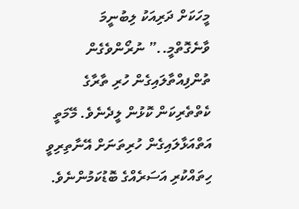މީހަކަށް ދަރިއަކު ލިބުނީމަ ވާނެގޮތްމީ..” ނުރޯންވެގެން ތުންފިއްތާލައިގެން ހުރި ތާރާގެ ކެތްތެރިކަން ކޮޅުން ލީދެނެވެ. މޭމަތީ އަތްއަޅާލައިގެން ހުރިތަނަށް އޭނާތިރިވީ ހިތައްކުރި އަސަރެއްގެ ބޮޑުކަމުންނެވެ.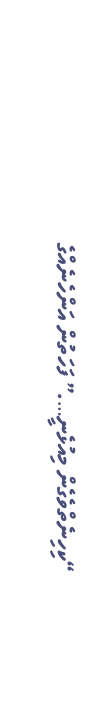“ކިހިނެތްވެގެން މިއުޅެނީ….” ފަހަތުން އަންހެނެއްގެ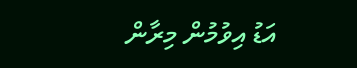އަޑު އިވުމުން މިރާން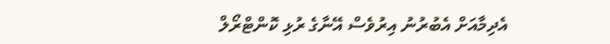އެދިމާއަށް އެބުރުނު އިރުވެސް އޭނާގެ ރުޅި ކޮންޓްރޯލް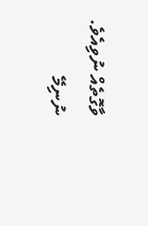ވާގޮތެއް ނުވިއެވެ.
ނުނިމޭ